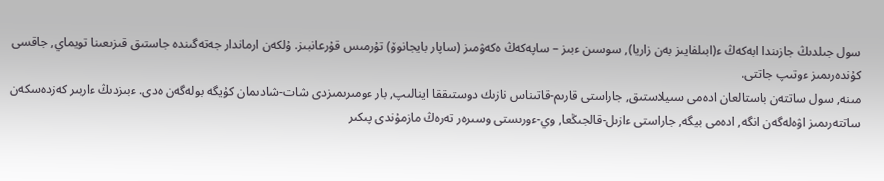سول جىلدىڭ جازىندا ابەكەڭ ء(ابىلفايىز بەن زاريا), سوسىن ءبىز – ساپەكەڭ ەكەۋمىز (ساپار بايجانوۆ) تۇرمىس قۇرعانبىز. ۇلكەن ارماندار جەتەگىندە جاستىق قىزىعىنا تويماي, جاقسى كۇندەرىمىز ءوتىپ جاتتى.
مىنە, سول ساتتەن باستالعان ادەمى سىيلاستىق, جاراستى قارىم-قاتىناس نازىك دوستىققا اينالىپ, بار ءومىرىمىزدى شات-شادىمان كۇيگە بولەگەن ەدى. ءبىزدىڭ ءاربىر كەزدەسكەن ساتتەرىمىز اۋەلەگەن انگە, ادەمى بيگە, جاراستى ءازىل-قالجىڭعا, وي-ءورىستى وسىرەر تەرەڭ مازمۇندى پىكىر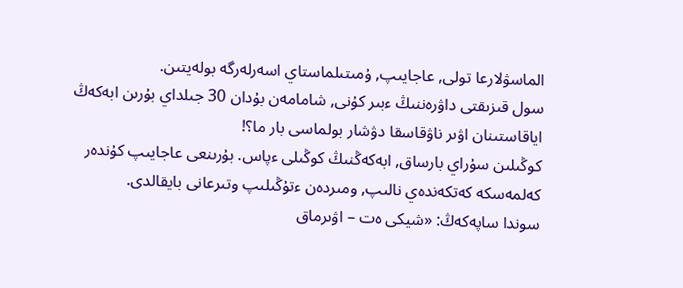الماسۋلارعا تولى, عاجايىپ, ۇمىتىلماستاي اسەرلەرگە بولەيتىن.
سول قىزىقتى داۋرەننىڭ ءبىر كۇنى, شامامەن بۇدان 30 جىلداي بۇرىن ابەكەڭ اياقاستىنان اۋىر ناۋقاسقا دۋشار بولماسى بار ما؟!
كوڭىلىن سۇراي بارساق, ابەكەڭنىڭ كوڭىلى ءپاس. بۇرىنعى عاجايىپ كۇندەر كەلمەسكە كەتكەندەي نالىپ, ومىردەن ءتۇڭىلىپ وتىرعانى بايقالدى.
سوندا ساپەكەڭ: «شيكى ەت – اۋىرماق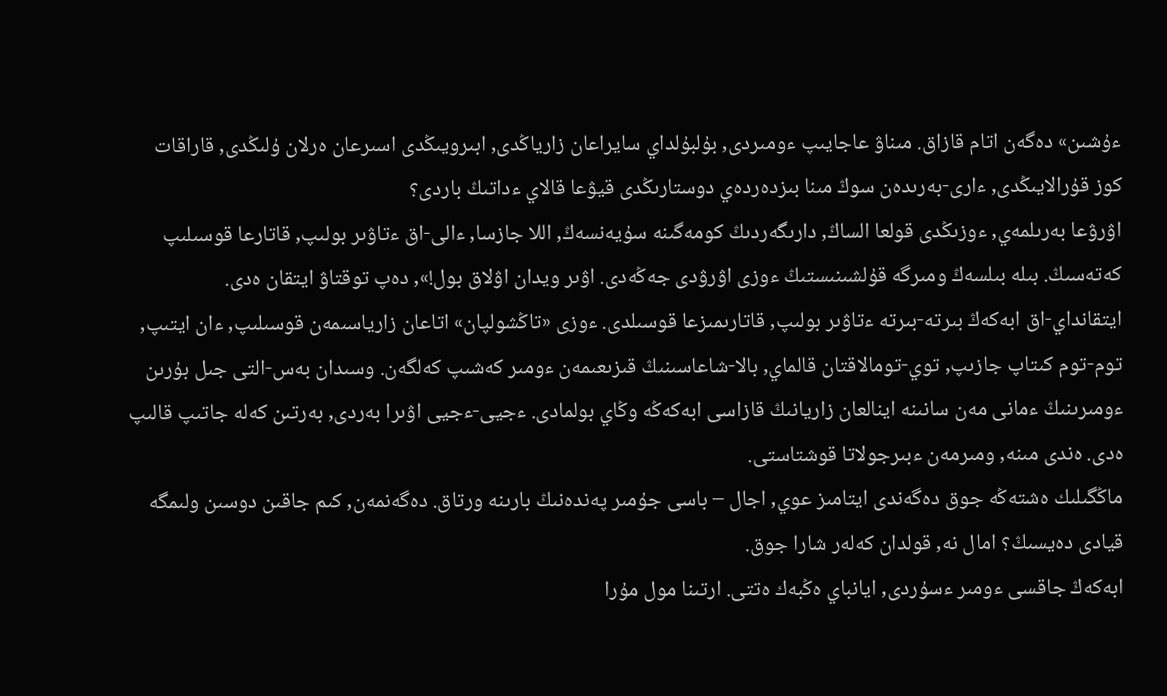ءۇشىن» دەگەن اتام قازاق. مىناۋ عاجايىپ ءومىردى, بۇلبۇلداي سايراعان زارياڭدى, ابىرويىڭدى اسىرعان ەرلان ۇلىڭدى, قاراقات كوز قۇرالايىڭدى, ءارى-بەرىدەن سوڭ مىنا بىزدەردەي دوستارىڭدى قيۋعا قالاي ءداتىڭ باردى؟
اۋرۋعا بەرىلمەي, ءوزىڭدى قولعا الساڭ, دارىگەردىڭ كومەگىنە سۇيەنسەڭ, اللا جازسا, ءالى-اق ءتاۋىر بولىپ, قاتارعا قوسىلىپ كەتەسىڭ. بىلە بىلسەڭ ومىرگە قۇلشىنىستىڭ ءوزى اۋرۋدى جەڭەدى. اۋىر ويدان اۋلاق بول!», دەپ توقتاۋ ايتقان ەدى.
ايتقانداي-اق ابەكەڭ بىرتە-بىرتە ءتاۋىر بولىپ, قاتارىمىزعا قوسىلدى. ءوزى «تاڭشولپان» اتاعان زارياسىمەن قوسىلىپ, ءان ايتىپ, توم-توم كىتاپ جازىپ, توي-تومالاقتان قالماي, بالا-شاعاسىنىڭ قىزىعىمەن ءومىر كەشىپ كەلگەن. وسىدان بەس-التى جىل بۇرىن ءومىرىنىڭ ءمانى مەن سانىنە اينالعان زاريانىڭ قازاسى ابەكەڭە وڭاي بولمادى. ءجيى-ءجيى اۋىرا بەردى, بەرتىن كەلە جاتىپ قالىپ ەدى. ەندى مىنە, ومىرمەن ءبىرجولاتا قوشتاستى.
ماڭگىلىك ەشتەڭە جوق دەگەندى ايتامىز عوي, اجال – باسى جۇمىر پەندەنىڭ بارىنە ورتاق. دەگەنمەن, كىم جاقىن دوسىن ولىمگە قيادى دەيسىڭ؟ امال نە, قولدان كەلەر شارا جوق.
ابەكەڭ جاقسى ءومىر ءسۇردى, ايانباي ەڭبەك ەتتى. ارتىنا مول مۇرا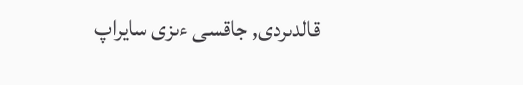قالدىردى, جاقسى ءىزى سايراپ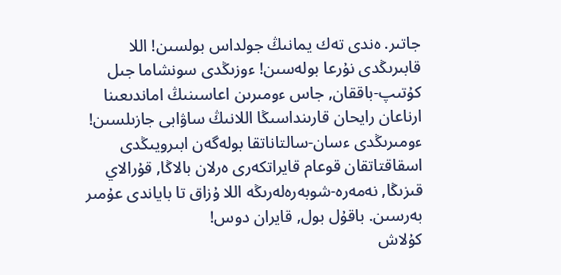جاتىر. ەندى تەك يمانىڭ جولداس بولسىن! اللا قابىرىڭدى نۇرعا بولەسىن! ءوزىڭدى سونشاما جىل كۇتىپ-باققان, جاس ءومىرىن اعاسىنىڭ اماندىعىنا ارناعان رايحان قارىنداسىڭا اللانىڭ ساۋابى جازىلسىن! ءومىرىڭدى ءسان-سالتاناتقا بولەگەن ابىرويىڭدى اسقاقتاتقان قوعام قايراتكەرى ەرلان بالاڭا, قۇرالاي قىزىڭا, نەمەرە-شوبەرەلەرىڭە اللا ۇزاق تا باياندى عۇمىر بەرسىن. باقۇل بول, قايران دوس!
كۇلاش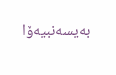بەيسەنبيەۆا